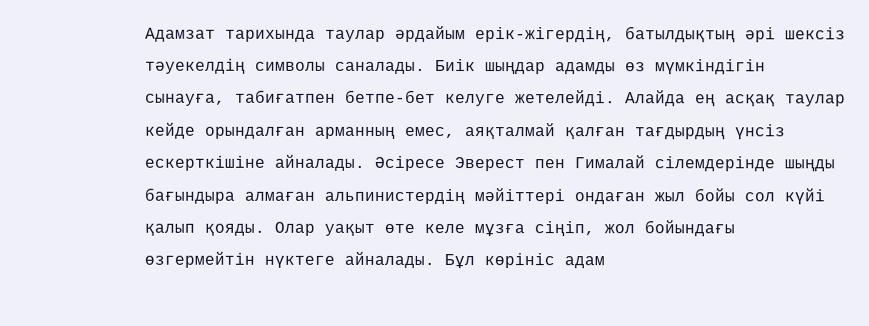Адамзат тарихында таулар әрдайым ерік-жігердің, батылдықтың әрі шексіз тәуекелдің символы саналады. Биік шыңдар адамды өз мүмкіндігін сынауға, табиғатпен бетпе-бет келуге жетелейді. Алайда ең асқақ таулар кейде орындалған арманның емес, аяқталмай қалған тағдырдың үнсіз ескерткішіне айналады. Әсіресе Эверест пен Гималай сілемдерінде шыңды бағындыра алмаған альпинистердің мәйіттері ондаған жыл бойы сол күйі қалып қояды. Олар уақыт өте келе мұзға сіңіп, жол бойындағы өзгермейтін нүктеге айналады. Бұл көрініс адам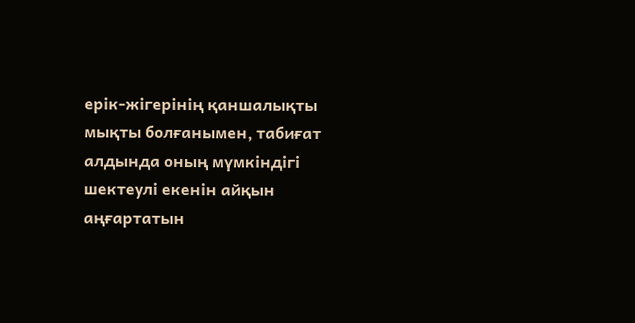ерік-жігерінің қаншалықты мықты болғанымен, табиғат алдында оның мүмкіндігі шектеулі екенін айқын аңғартатын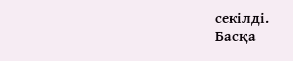секілді.
Басқа